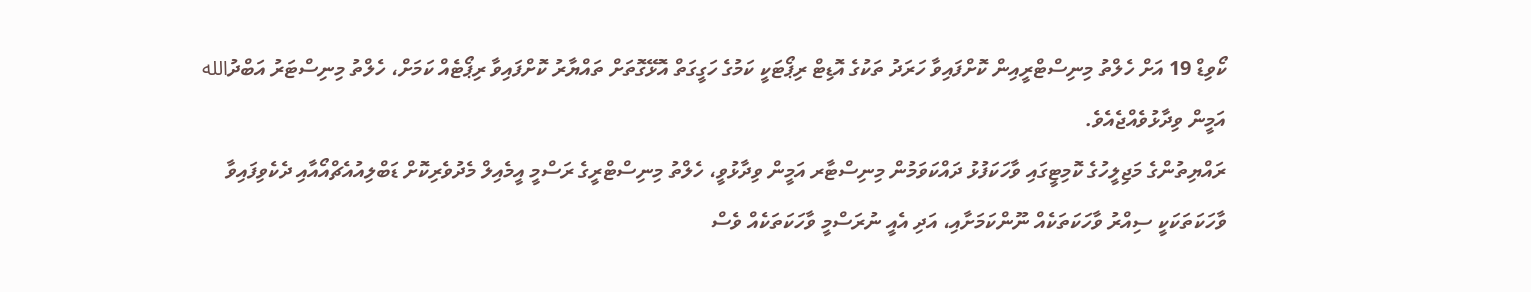ކޯވިޑް 19 އަށް ހެލްތު މިނިސްޓްރީއިން ކޮށްފައިވާ ހަރަދު ތަކުގެ އޮޑިޓް ރިޕޯޓަކީ ކަމުގެ ހަގީގަތް އޮޅޭގޮތަށް ތައްޔާރު ކޮށްފައިވާ ރިޕޯޓެއް ކަމަށް، ހެލްތު މިނިސްޓަރު އަބްދުالله އަމީން ވިދާޅުވެއްޖެއެވެ.
ރައްޔިތުންގެ މަޖިލީހުގެ ކޮމިޓީގައި ވާހަކަފުޅު ދައްކަވަމުން މިނިސްޓާރ އަމީން ވިދާޅުވީ، ހެލްތު މިނިސްޓްރީގެ ރަސްމީ އީމެއިލް މެދުވެރިކޮށް ޑަބްލިއުއެޗްއޯއާއި ދެކެވިފައިވާ ވާހަކަތަކަކީ ސިއްރު ވާހަކަތަކެއް ނޫންކަމަށާއި، އަދި އެއީ ނުރަސްމީ ވާހަކަތަކެއް ވެސް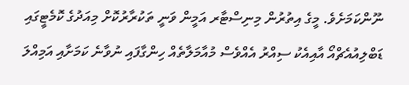ނޫންކަމަށެވެ. މީގެ އިތުރުން މިނިސްޓާރ އަމީން ވަނީ ތަކުރާރުކޮށް މިއަދުގެ ކޮމެޓީގައި ޑަބްލިއުއެޗްއޯ އާއިއެކު ސިއްރު އެއްވެސް މުއާމަލާތެއް ހިންގާފައި ނުވާނެ ކަމަށާއި އަމިއްލަ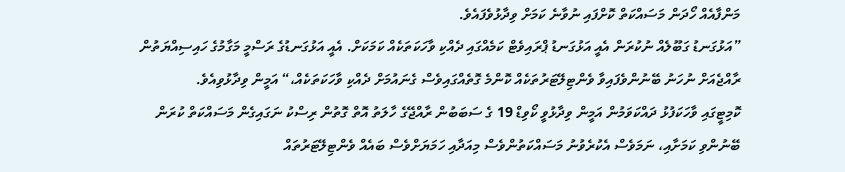މަންފާއެއް ހޯދަން މަސައްކަތް ކޮށްފައި ނުވާނެ ކަމަށް ވިދާޅުވެފައެވެ.
”އަޅުގަނޑު ގަބޫލެއް ނުކުރަން އެއީ އަޅުގަނޑު ޕްރައިވެޓް ކަމެއްގައި ދެއްކި ވާހަކަތަކެއް ކަމަކަށް. އެއީ އަޅުގަނޑުގެ ރަސްމީ މަގާމުގެ ހައިސިއްޔަތުން ރާއްޖެއަށް ނުހަނު ބޭނުންވެފައިވާ ވެންޓިލޭޓަރުތަކެއް ކޮންމެ ގޮތެއްގައިވެސް ގެނައުމަށް ދެއްކި ވާހަކަތަކެއް،“ އަމީން ވިދާޅުވިއެވެ.
ކޮމިޓީގައި ވާހަކަފުޅު ދައްކަވަމުން އަމީން ވިދާޅުވީ ކޯވިޑް 19 ގެ ސަބަބުން ރާއްޖޭގެ ހާލަތު އޮތް ގޮތުން ރިސްކު ނަގައިގެން މަސައްކަތް ކުރަން ބޭނުންވި ކަމަށާއި، ނަމަވެސް އެކުރެވުނު މަސައްކަތުންވެސް މިއަދާއި ހަމަޔަށްވެސް ބައެއް ވެންޓިލޭޓަރުތައް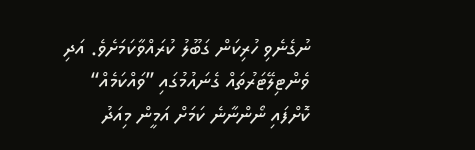ނުގެނެވި ހުރިކަން ގަބޫލު ކުރައްވާކަމަށެވެ. އަދި ވެންޓިލޭޓަރުތައް ގެނައުމުގައި ”ވައްކަމެއް“ ކޮށްފައި ނޯންނާނެ ކަމަށް އަމީން މިއަދު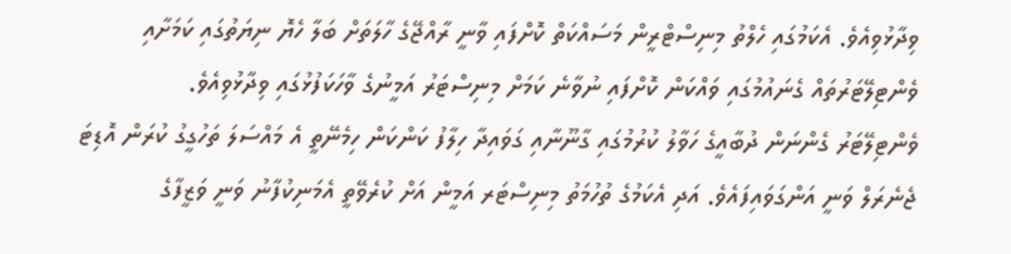ވިދާޅުވިއެވެ. އެކަމުގައި ހެލްތު މިނިސްޓްރީން މަސައްކަތް ކޮށްފައި ވާނީ ރާއްޖޭގެ ހާލަތަށް ބަލާ ހެޔޮ ނިޔަތުގައި ކަމަށާއި ވެންޓިލޭޓަރުތައް ގެނައުމުގައި ވައްކަން ކޮށްފައި ނުވާނެ ކަމަށް މިނިސްޓަރު އަމީނުގެ ވާހަކަފުޅުގައި ވިދާޅުވިއެވެ.
ވެންޓިލޭޓަރު ގެންނަން ދުބާއީގެ ހަވާލު ކުރުމުގައި ގާނޫނާއި ގަވައިދާ ހިލާފު ކަންކަން ހިމެނޭތީ އެ މައްސަލަ ތަހުގީގު ކުރަން އޮޑިޓަ ޖެނެރަލް ވަނީ އަންގަވައިފައެވެ. އަދި އެކަމުގެ ތުހުމަތު މިނިސްޓަރ އަމީން އަށް ކުރެވޭތީ އެމަނިކުފާނު ވަނީ ވަޒީފާގެ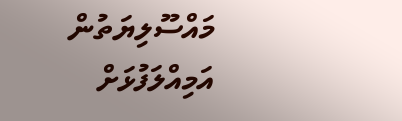މައްސޫލިޔަތުން އަމިއްލަފުޅަށް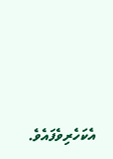އެކަހެރިވެފައެވެ.